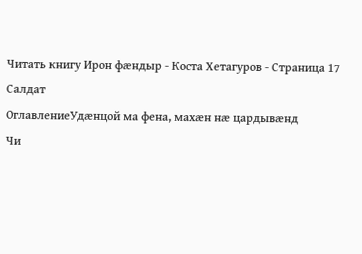Читать книгу Ирон фæндыр - Коста Хетагуров - Страница 17
Салдат
ОглавлениеУдæнцой ма фена, махæн нæ цардывæнд
Чи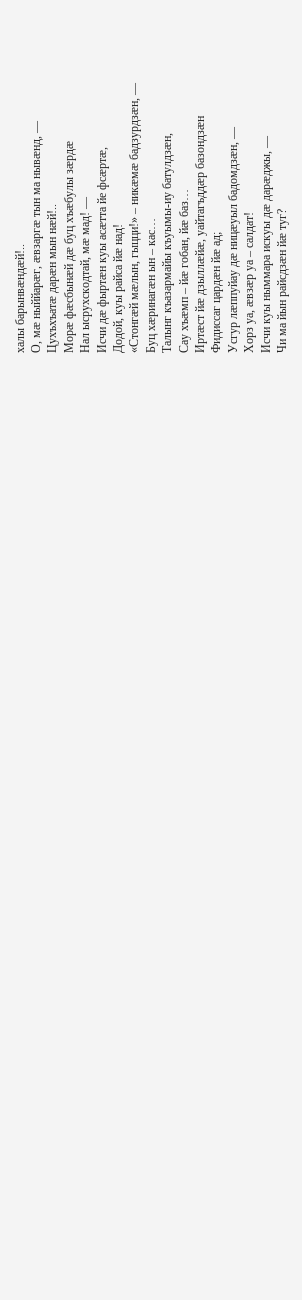халы барынвæндæй!..
О, мæ ныййарæг, æвзаргæ тын ма нывæнд, —
Цухъхъатæ дарæн мын нæй!..
Морæ фæсбынæй дæ буц хъæбулы зæрдæ
Нал ысрухскодтай, мæ мад! —
Исчи дæ фыртæн куы асæтта йе фсæртæ,
Додой, куы райса йæ над!
«Стонгæй мæлын, гыцци!» – никæмæ бадзурдзæн, —
Буц хæринагæн ын – кас…
Талынг къазармайы къуымы-иу батулдзæн,
Сау хъæмп – йæ гобан, йæ баз…
Иртæст йæ дзыллæйæ, уайтагъддæр базондзæн
Фидиссаг цардæн йæ ад;
Усгур лæппуйау дæ ницæуыл бадомдзæн, —
Хорз уа, æвзæр уа – салдат!
Исчи куы ныммара искуы дæ дарæджы, —
Чи ма йын райсдзæн йæ туг?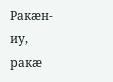Ракæн-иу, ракæ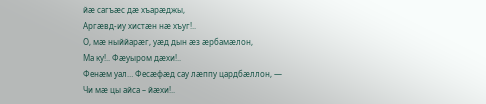йæ сагъæс дæ хъарæджы,
Аргæвд-иу хистæн нæ хъуг!..
О, мæ ныййарæг, уæд дын æз æрбамæлон,
Ма ку!.. Фæуыром дæхи!..
Фенæм уал… Фесæфæд сау лæппу цардбæллон, —
Чи мæ цы айса – йæхи!..